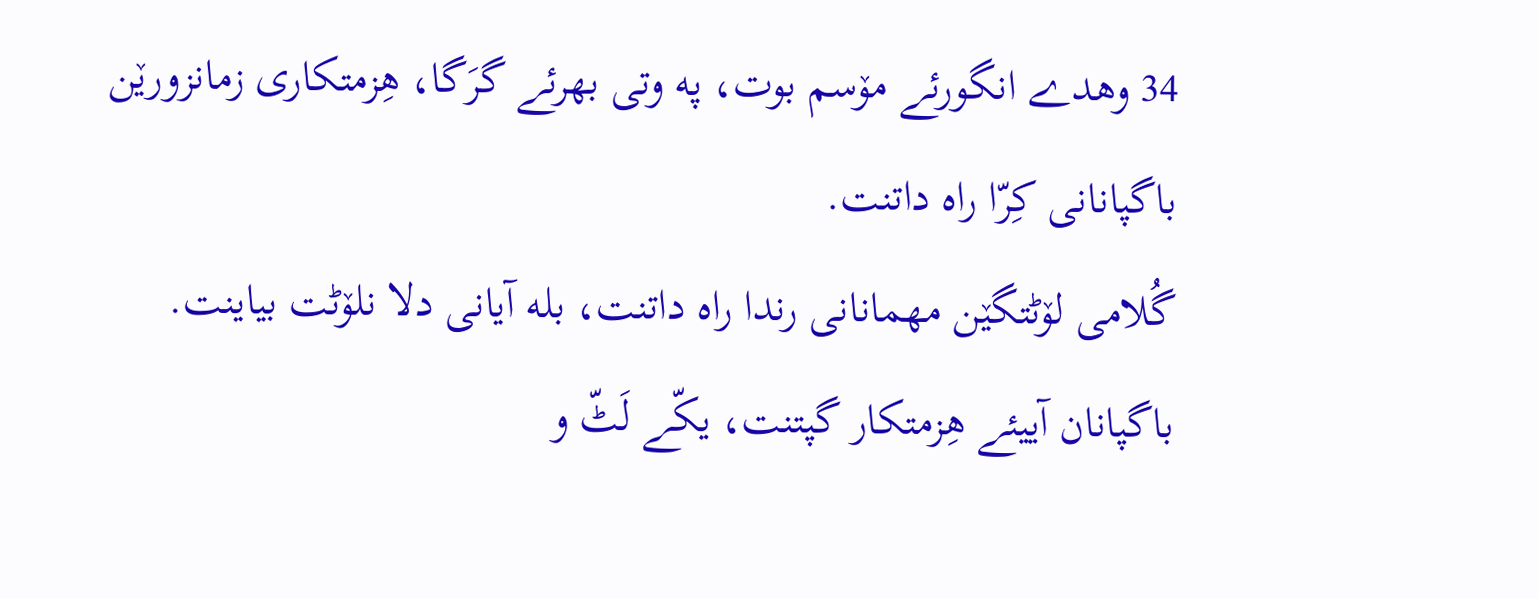34 وهدے انگورئے مۆسم بوت، په وتی بهرئے گرَگا، هِزمتکاری زمانزورێن باگپانانی کِرّا راه داتنت.
گُلامی لۆٹتگێن مهمانانی رندا راه داتنت، بله آیانی دلا نلۆٹت بیاینت.
باگپانان آییئے هِزمتکار گپتنت، یکّے لَٹّ و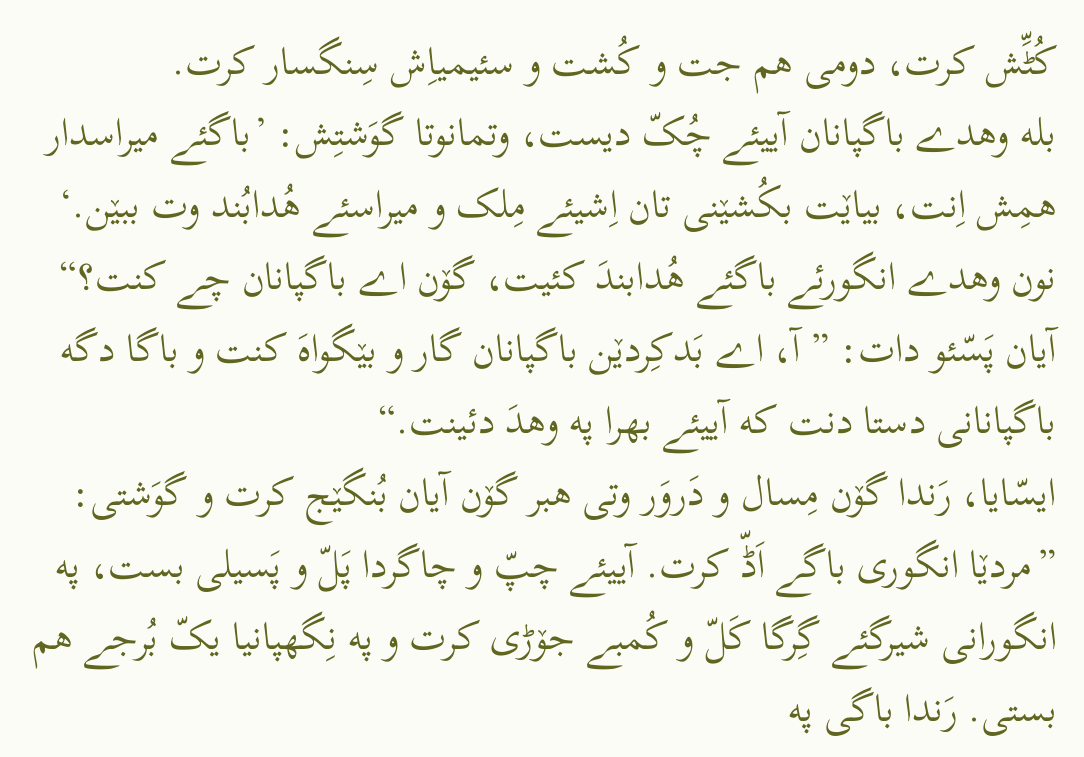کُٹِّش کرت، دومی هم جت و کُشت و سئیمیاِش سِنگسار کرت.
بله وهدے باگپانان آییئے چُکّ دیست، وتمانوتا گوَشتِش: ’باگئے میراسدار همِش اِنت، بیاێت بکُشێنی تان اِشیئے مِلک و میراسئے هُدابُند وت ببێن.‘
نون وهدے انگورئے باگئے هُدابندَ کئیت، گۆن اے باگپانان چے کنت؟“
آیان پَسّئو دات: ”آ، اے بَدکِردێن باگپانان گار و بێگواهَ کنت و باگا دگه باگپانانی دستا دنت که آییئے بهرا په وهدَ دئینت.“
ایسّایا، رَندا گۆن مِسال و دَروَر وتی هبر گۆن آیان بُنگێج کرت و گوَشتی: ”مردێا انگوری باگے اَڈّ کرت. آییئے چپّ و چاگردا پَلّ و پَسیلی بست، په انگورانی شیرگئے گِرگا کَلّ و کُمبے جۆڑی کرت و په نِگهپانیا یکّ بُرجے هم بستی. رَندا باگی په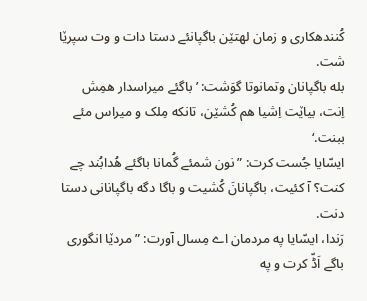کُنندهکاری و زمان لهتێن باگپانئے دستا دات و وت سپرێا شت.
بله باگپانان وتمانوتا گوَشت: ’باگئے میراسدار همِش اِنت، بیاێت اِشیا هم کُشێن، تانکه مِلک و میراس مئے ببنت.‘
ایسّایا جُست کرت: ”نون شمئے گُمانا باگئے هُدابُند چے کنت؟ آ کئیت، باگپانانَ کُشیت و باگا دگه باگپانانی دستا دنت.
رَندا، ایسّایا په مردمان اے مِسال آورت: ”مردێا انگوری باگے اَڈّ کرت و په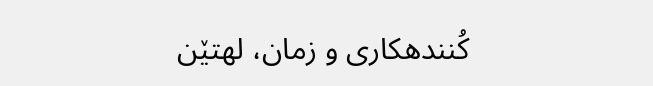کُنندهکاری و زمان، لهتێن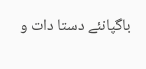باگپانئے دستا دات و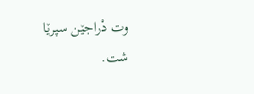وت دْراجێن سپرێا شت.